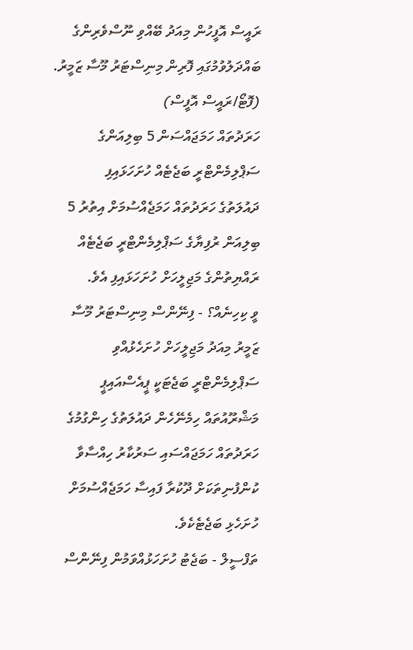ރައީސް އޮފީހުން މިއަދު ބޭއްވި ނޫސްވެރިންގެ ބައްދަލުވުމުގައި ފޮރިން މިނިސްޓަރު މޫސާ ޒަމީރު. (ފޮޓޯ/ރައީސް އޮފީސް)
ހަރަދުތައް ހަމަޖައްސަން 5 ބިލިއަންގެ ސަޕްލިމެންޓްރީ ބަޖެޓެއް ހުށަހަޅައިފި
ދައުލަތުގެ ހަރަދުތައް ހަމަޖެއްސުމަށް އިތުރު 5 ބިލިއަން ރުފިޔާގެ ސަޕްލިމެންޓްރީ ބަޖެޓެއް ރައްޔިތުންގެ މަޖިލީހަށް ހުށަހަޅައިފި އެވެ.
ވީ ކިހިނެއް؟ - ފިނޭންސް މިނިސްޓަރު މޫސާ ޒަމީރު މިއަދު މަޖިލީހަށް ހުށަހެޅުއްވި ސަޕްލިމެންޓްރީ ބަޖެޓަކީ ޕީއެސްއައިޕީ މަޝްރޫއުތައް ހިމެނޭހެން ދައުލަތުގެ ހިންގުމުގެ ހަރަދުތައް ހަމަޖައްސައި ސަރުކާރު ހިއްސާވާ ކުންފުނިތަކަށް ދޫކުރާ ފައިސާ ހަމަޖެއްސުމަށް ހުށަހެޅި ބަޖެޓެކެވެ.
ތަފްސީލް - ބަޖެޓު ހުށަހަޅުއްވަމުން ފިނޭންސް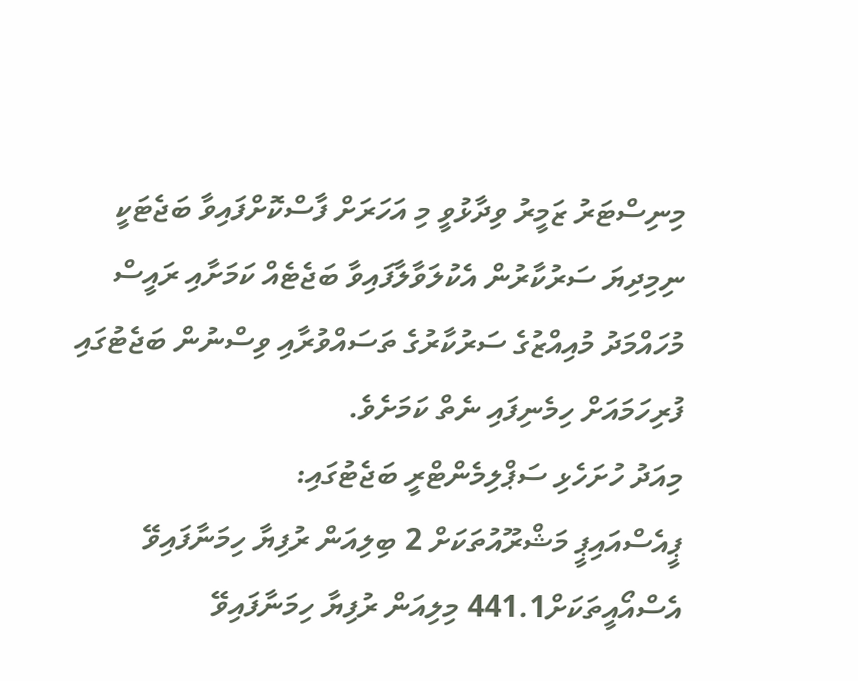މިނިސްޓަރު ޒަމީރު ވިދާޅުވީ މި އަހަރަށް ފާސްކޮށްފައިވާ ބަޖެޓަކީ ނިމިދިޔަ ސަރުކާރުން އެކުލަވާލާފައިވާ ބަޖެޓެއް ކަމަށާއި ރައީސް މުހައްމަދު މުއިއްޒުގެ ސަރުކާރުގެ ތަސައްވުރާއި ވިސްނުން ބަޖެޓުގައި ފުރިހަމައަށް ހިމެނިފައި ނެތް ކަމަށެވެ.
މިއަދު ހުށަހެޅި ސަޕްލިމެންޓްރީ ބަޖެޓުގައި:
ޕީއެސްއައިޕީ މަޝްރޫއުތަކަށް 2 ބިލިއަން ރުފިޔާ ހިމަނާފައިވޭ
އެސްއޯއީތަކަށް441.1 މިލިއަން ރުފިޔާ ހިމަނާފައިވޭ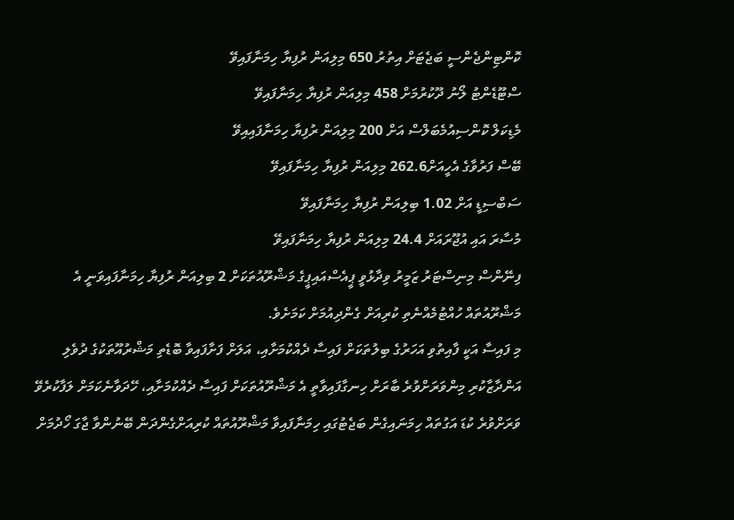ކޮންޓިންޖެންސީ ބަޖެޓަށް އިތުރު 650 މިލިއަން ރުފިޔާ ހިމަނާފައިވޭ
ސްޓޫޑެންޓު ލޯނު ދޫކުރުމަށް 458 މިލިއަން ރުފިޔާ ހިމަނާފައިވޭ
މެޑިކަލް ކޮންސިއުމެބަލްސް އަށް 200 މިލިއަން ރުފިޔާ ހިމަނާފައިއިވޭ
ބޭސް ފަރުވާގެ އެހީއަށް262.6 މިލިއަން ރުފިޔާ ހިމަނާފައިވޭ
ސަބްސިޑީ އަށް 1.02 ބިލިއަން ރުފިޔާ ހިމަނާފައިވޭ
މުސާރަ އައި އުޖޫރައަށް 24.4 މިލިއަން ރުފިޔާ ހިމަނާފައިވޭ
ފިނޭންސް މިނިސްޓަރު ޒަމީރު ވިދާޅުވީ ޕީއެސްއައިޕީގެ މަޝްރޫއުތަކަށް 2 ބިލިއަން ރުފިޔާ ހިމަނާފައިވަނީ އެ މަޝްރޫއުތައް ހުއްޓުމެއްނެތި ކުރިއަށް ގެންދިއުމަށް ކަމަށެވެ.
މި ފައިސާ އަކީ ފާއިތުވި އަހަރުގެ ބިލުތަކަށް ފައިސާ ދެއްކުމަށާއި، އަލަށް ފަށާފައިވާ ބޮޑެތި މަޝްރުއޫތަކުގެ ދުވެލި އަންދާޒާކުރި މިންވަރަށްވުރެ ބާރަށް ހިނގާފައިވާތީ އެ މަޝްރޫއުތަކަށް ފައިސާ ދެއްކުމަށާއި، ހޭދަވާނެކަމަށް ލަފާކުރެވޭ ވަރަށްވުރެ ކުޑަ އަގުތައް ހިމަނައިގެން ބަޖެޓުގައި ހިމަނާފައިވާ މަޝްރޫއުތައް ކުރިއަށްގެންދަން ބޭނުންވާ ޖާގަ ހޯދުމަށް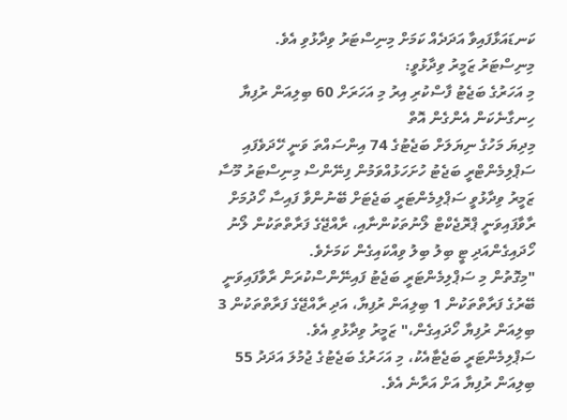ކަނޑައަޅާފައިވާ އަދަދެއް ކަމަށް މިނިސްޓަރު ވިދާޅުވި އެވެ.
މިނިސްޓަރު ޒަމީރު ވިދާޅުވީ:
މި އަހަރުގެ ބަޖެޓު ފާސްކުރި އިރު މި އަހަރަށް 60 ބިލިއަން ރުފިޔާ ހިނގާނެކަން އެންގެން އޮތް
މިދިޔަ މަހުގެ ނިޔަލަށް ބަޖެޓުގެ 74 އިންސައްތަ ވަނީ ހޭދަވެފައި
ސަޕްލިމެންޓްރީ ބަޖެޓު ހުށަހަޅުއްވަމުން ފިނޭންސް މިނިސްޓަރު މޫސާ ޒަމީރު ވިދާޅުވީ ސަޕްލިމެންޓަރީ ބަޖެޓަށް ބޭނުންވާ ފައިސާ ހޯދުމަށް ރާވާފައިވަނީ ޕްރޮޖެކްޓް ލޯނުތަކުންނާއި، ރާއްޖޭގެ ފަރާތްތަކުން ލޯނު ހޯދައިގެންއަދި ޓީ ބިލު ބިލު ވިއްކައިގެން ކަމަށެވެ.
"މިގޮތުން މި ސަޕްލިމެންޓަރީ ބަޖެޓު ފައިނޭންސްކުރަން ރާވާފައިވަނީ ބޭރުގެ ފަރާތްތަކުން 1 ބިލިއަން ރުފިޔާ، އަދި ރާއްޖޭގެ ފަރާތްތަކުން 3 ބިލިއަން ރުފިޔާ ހޯދައިގެން،" ޒަމީރު ވިދާޅުވި އެވެ.
ސަޕްލިމެންޓަރީ ބަޖެޓާއެކު، މި އަހަރުގެ ބަޖެޓުގެ ޖުމުލަ އަދަދު 55 ބިލިއަން ރުފިޔާ އަށް އަރާނެ އެވެ.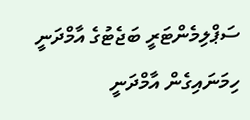ސަޕްލިމެންޓަރީ ބަޖެޓުގެ އާމްދަނީ ހިމަނައިގެން އާމްދަނީ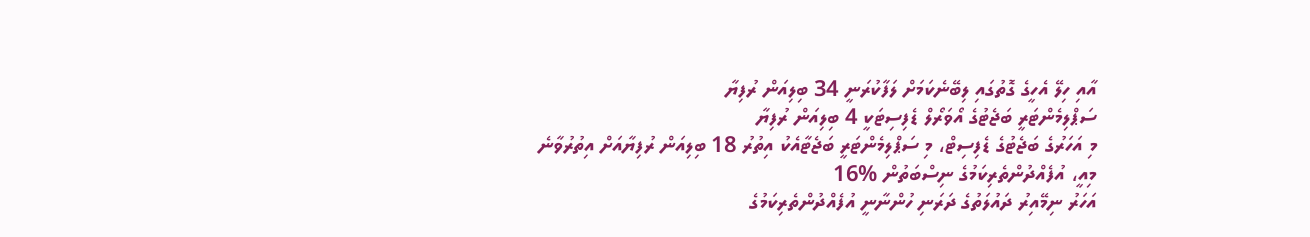އާއި ހިލޭ އެހީގެ ގޮތުގައި ލިބޭނެކަމަށް ލަފާކުރަނީ 34 ބިލިއަން ރުފިޔާ
ސަޕްލިމެންޓަރީ ބަޖެޓުގެ އޯވަރޯލް ޑެފިސިޓަކީ 4 ބިލިއަން ރުފިޔާ
މި އަހަރުގެ ބަޖެޓުގެ ޑެފިސިޓް، މި ސަޕްލިމެންޓަރީ ބަޖެޓާއެކު އިތުރު 18 ބިލިއަން ރުފިޔާއަށް އިތުރުވާނެ
މިއީ، އުފެއްދުންތެރިކަމުގެ ނިސްބަތުން %16
އަހަރު ނިމޭއިރު ދައުލަތުގެ ދަރަނި ހުންނާނީ އުފެއްދުންތެރިކަމުގެ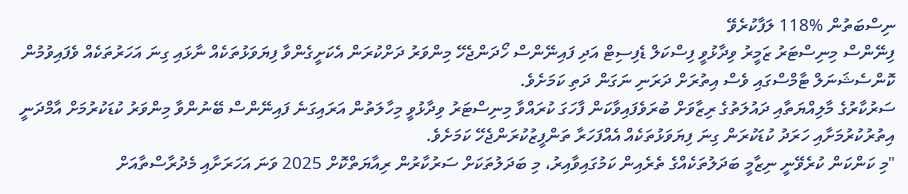ނިސްބަތުން %118 ލަފާކުރެވޭ
ފިނޭންސް މިނިސްޓަރު ޒަމީރު ވިދާޅުވީ ފިސްކަލް ޑެފިސިޓް އަދި ފައިނޭންސް ހޯދަންޖެހޭ މިންވަރު ދަށްކުރަން އެކަށީގެންވާ ފިޔަވަޅުތަކެއް ނާޅައި ގިނަ އަހަރުތަކެއް ވެފައިވުމުން ކޮންސެޝަނަލް ޓާމްސްގައި ވެސް އިތުރަށް ދަރަނި ނަގަން ދަތި ކަމަށެވެ.
ސަރުކާރުގެ މާލިއްޔަތާއި ދައުލަތުގެ ރިޒާވަށް ބުރަވެފައިވާކަން ފާހަގަ ކުރައްވާ މިނިސްޓަރު ވިދާޅުވީ މިހާލަތުން އަރައިގަނެ ފައިނޭންސް ބޭނުންވާ މިންވަރު ކުޑަކުރުމަށް އާމްދަނީ އިތުރުކުރުމަށާއި ހަރަދު ކުޑަކުރަން ގިނަ ފިޔަވަޅުތަކެއް އެއްފަހަރާ ތަންފީޒުކުރަންޖެހޭ ކަމަށެވެ.
"މި ކަންކަން ކުރެވޭނީ ނިޒާމީ ބަދަލުތަކެއްގެ ތެރެއިން ކަމުގައިވާއިރު، މި ބަދަލުތަކަށް ސަރުކާރުން ރިއާޔަތްކޮށް 2025 ވަނަ އަހަރަށާއި މެދުރާސްތާއަށް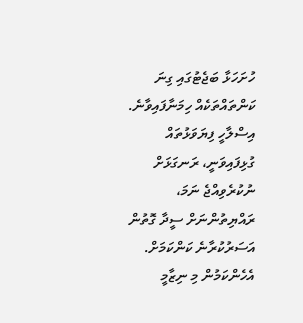ހުށަހަޅާ ބަޖެޓުގައި ގިނަ ކަންތައްތަކެއް ހިމަނާފައިވާނެ. އިސްލާހީ ފިޔަވަޅުތައް ގުޅިފައިވަނީ، ރަނގަޅަށް ނުކުރެވިއްޖެ ނަމަ، ރައްޔިތުންނަށް ސީދާ ގޮތުން އަސަރުކުރާނެ ކަންކަމަށް. އެހެންކަމުން މި ނިޒާމީ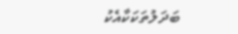ބަދަލުތަކަކާއެކު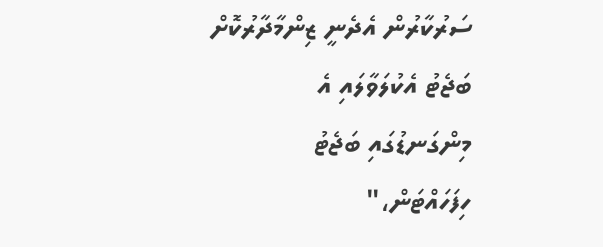ސަރުކާރުން އެދެނީ ޒިންމާދާރުކޮށް ބަޖެޓު އެކުލަވާލައި އެ މިންގަނޑުގައި ބަޖެޓު ހިފަހައްޓަން،"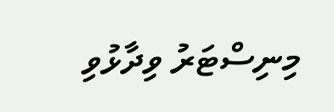މިނިސްޓަރު ވިދާޅުވި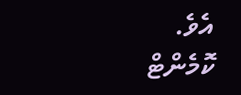އެވެ.
ކޮމެންޓް